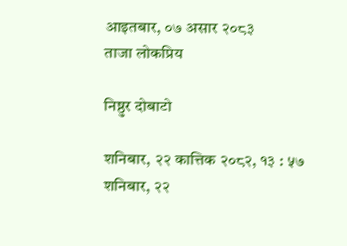आइतबार, ०७ असार २०८३
ताजा लोकप्रिय

निष्ठुर दोबाटो

शनिबार, २२ कात्तिक २०८२, १३ : ५७
शनिबार, २२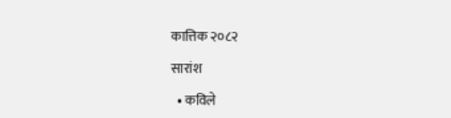कात्तिक २०८२

सारांश

  • कविले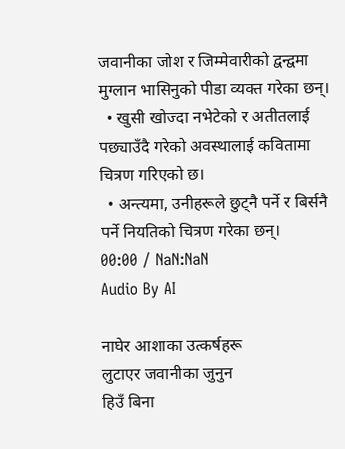जवानीका जोश र जिम्मेवारीको द्वन्द्वमा मुग्लान भासिनुको पीडा व्यक्त गरेका छन्।
  • खुसी खोज्दा नभेटेको र अतीतलाई पछ्याउँदै गरेको अवस्थालाई कवितामा चित्रण गरिएको छ।
  • अन्त्यमा, उनीहरूले छुट्नै पर्ने र बिर्सनै पर्ने नियतिको चित्रण गरेका छन्।
00:00 / NaN:NaN
Audio By AI

नाघेर आशाका उत्कर्षहरू
लुटाएर जवानीका जुनुन
हिउँ बिना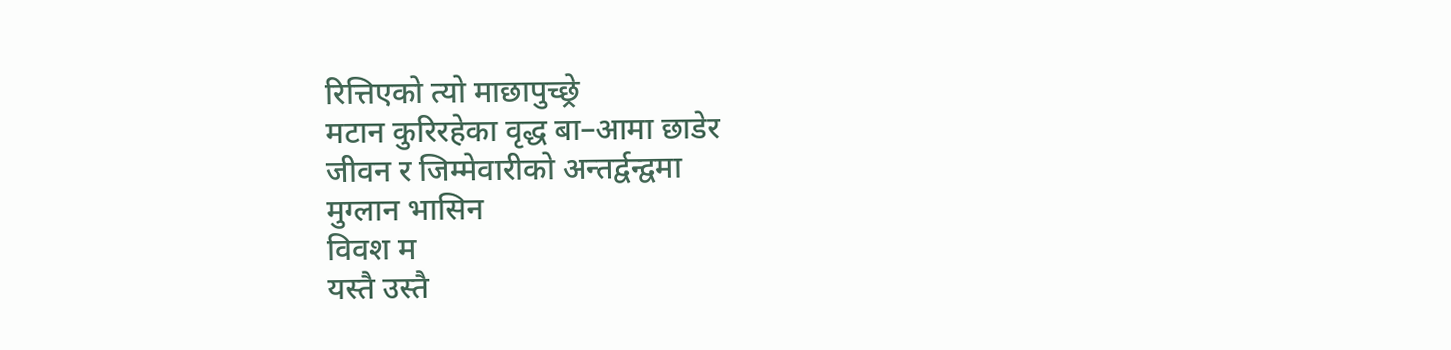रित्तिएको त्यो माछापुच्छ्रे
मटान कुरिरहेका वृद्ध बा–आमा छाडेर
जीवन र जिम्मेवारीको अन्तर्द्वन्द्वमा
मुग्लान भासिन
विवश म
यस्तै उस्तै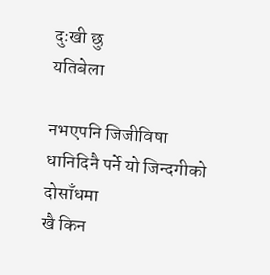दुःखी छु
यतिबेला

नभएपनि जिजीविषा
धानिदिनै पर्ने यो जिन्दगीको दोसाँधमा
खै किन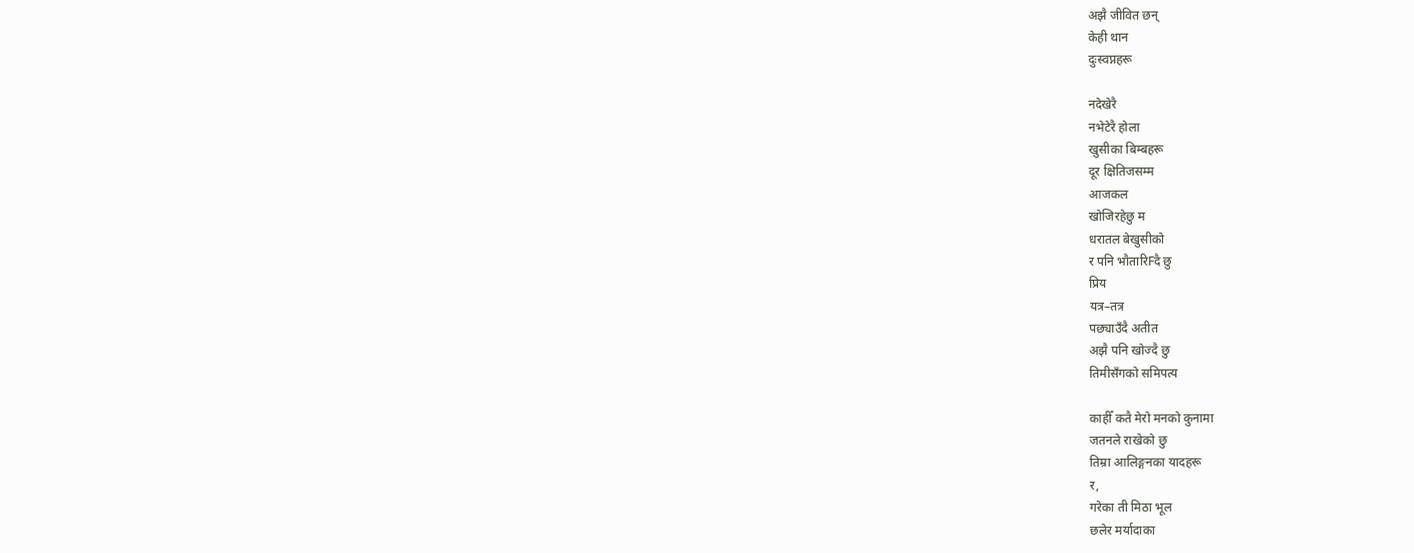अझै जीवित छन्
केही थान
दुःस्वप्नहरू

नदेखेरै
नभेटेरै होला
खुसीका बिम्बहरू
दूर क्षितिजसम्म
आजकल
खोजिरहेछु म
धरातल बेखुसीको
र पनि भौतारिFदै छु
प्रिय
यत्र–तत्र
पछ्याउँदै अतीत
अझै पनि खोज्दै छु
तिमीसँगको समिपत्य

काहीँ कतै मेरो मनको कुनामा
जतनले राखेको छु
तिम्रा आलिङ्गनका यादहरू
र,
गरेका ती मिठा भूल
छलेर मर्यादाका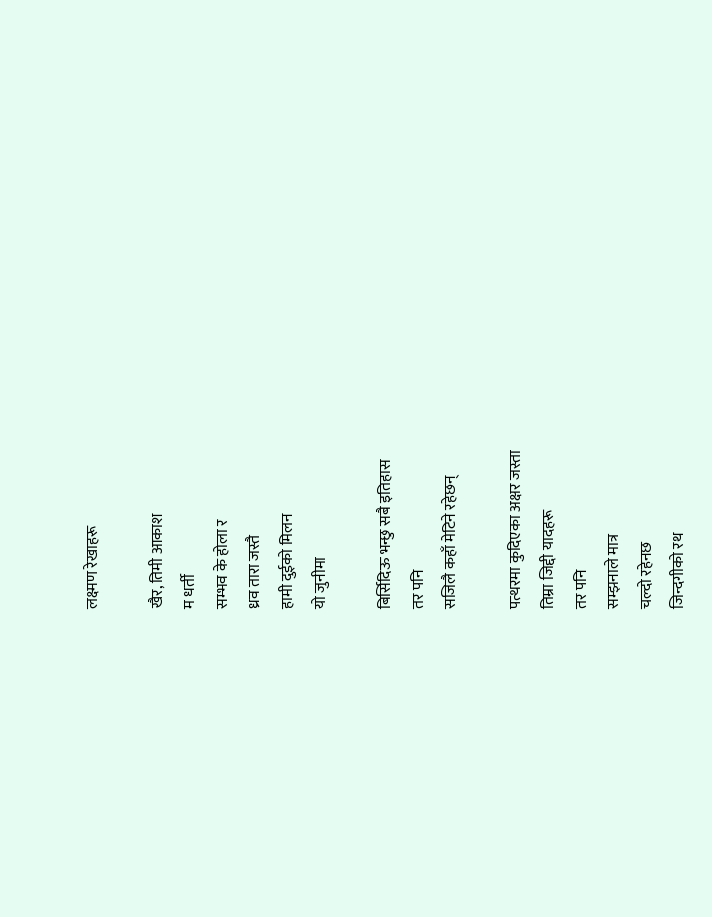लक्ष्मण रेखाहरू

खैर, तिमी आकाश
म धर्ती
सम्भव के होला र
ध्रव तारा जस्तै
हामी दुईको मिलन
यो जुनीमा

बिर्सिदिऊ भन्छु सबै इतिहास
तर पनि
सजिलै कहाँ मेटिने रहेछन्

पत्थरमा कुदिएका अक्षर जस्ता
तिम्रा जिद्दी यादहरू
तर पनि
सम्झनाले मात्र
चल्दो रहेनछ
जिन्दगीको रथ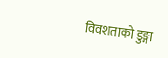विवशताको डुङ्गा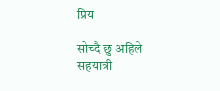प्रिय

सोच्दै छु अहिले
सहयात्री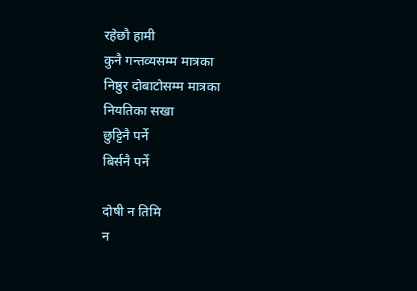रहेछौ हामी
कुनै गन्तव्यसम्म मात्रका
निष्ठुर दोबाटोसम्म मात्रका
नियतिका सखा
छुट्टिनै पर्ने
बिर्सनै पर्ने

दोषी न तिमि
न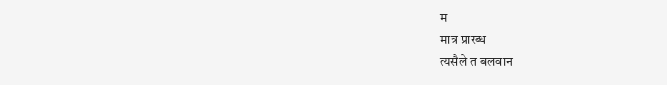म
मात्र प्रारब्ध
त्यसैले त बलवान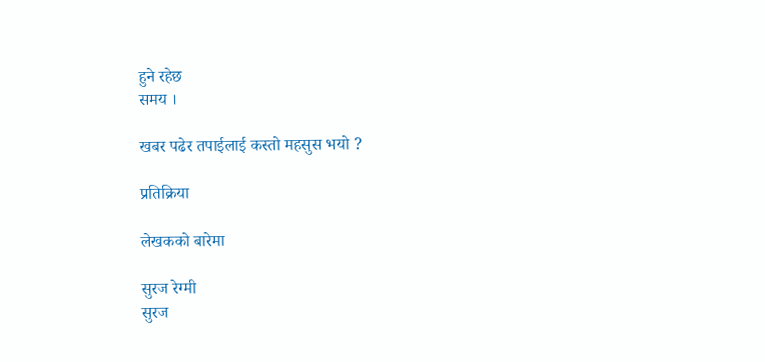हुने रहेछ
समय ।

खबर पढेर तपाईलाई कस्तो महसुस भयो ?

प्रतिक्रिया

लेखकको बारेमा

सुरज रेग्मी
सुरज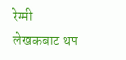रेग्मी
लेखकबाट थप